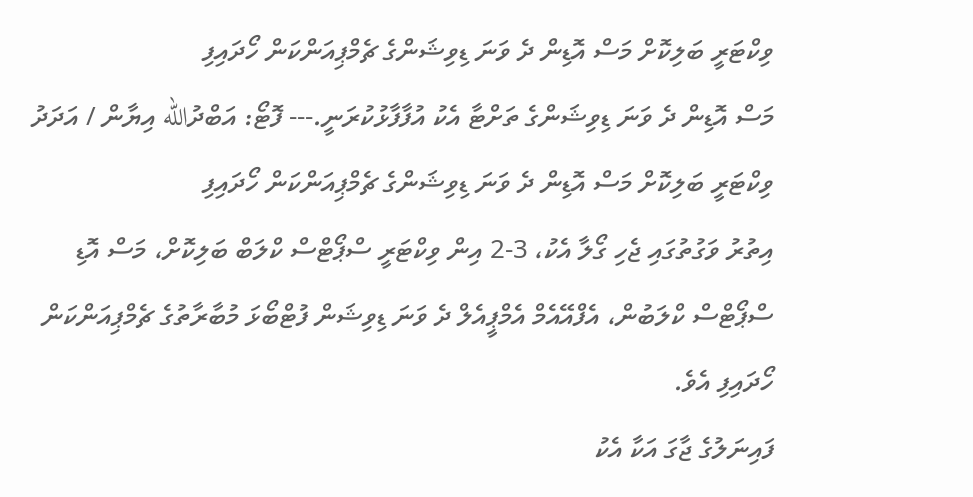ވިކްޓަރީ ބަލިކޮށް މަސް އޮޑިން ދެ ވަނަ ޑިވިޝަންގެ ޗެމްޕިއަންކަން ހޯދައިފި
މަސް އޮޑިން ދެ ވަނަ ޑިވިޝަންގެ ތަށްޓާ އެކު އުފާފާޅުކުރަނީ.--- ފޮޓޯ: އަބްދުالله އިޔާން / އަދަދު
ވިކްޓަރީ ބަލިކޮށް މަސް އޮޑިން ދެ ވަނަ ޑިވިޝަންގެ ޗެމްޕިއަންކަން ހޯދައިފި
އިތުރު ވަގުތުގައި ޖެހި ގޯލާ އެކު، 3-2 އިން ވިކްޓަރީ ސްޕޯޓްސް ކްލަބް ބަލިކޮށް، މަސް އޮޑި ސްޕޯޓްސް ކްލަބުން، އެފްއޭއެމް އެމްޕީއެލް ދެ ވަނަ ޑިވިޝަން ފުޓްބޯޅަ މުބާރާތުގެ ޗެމްޕިއަންކަން ހޯދައިފި އެވެ.
ފައިނަލުގެ ޖާގަ އަކާ އެކު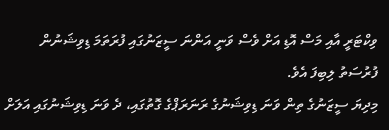ވިކްޓަރީ އާއި މަސް އޮޑި އަށް ވެސް ވަނީ އަންނަ ސީޒަނުގައި ފުރަތަމަ ޑިވިޝަނުން ފުރުސަތު ލިބިފަ އެވެ.
މިދިޔަ ސީޒަނުގެ ތިން ވަނަ ޑިވިޝަނުގެ ރަނަރަޕްގެ ގޮތުގައި، ދެ ވަނަ ޑިވިޝަނުގައި އަލަށް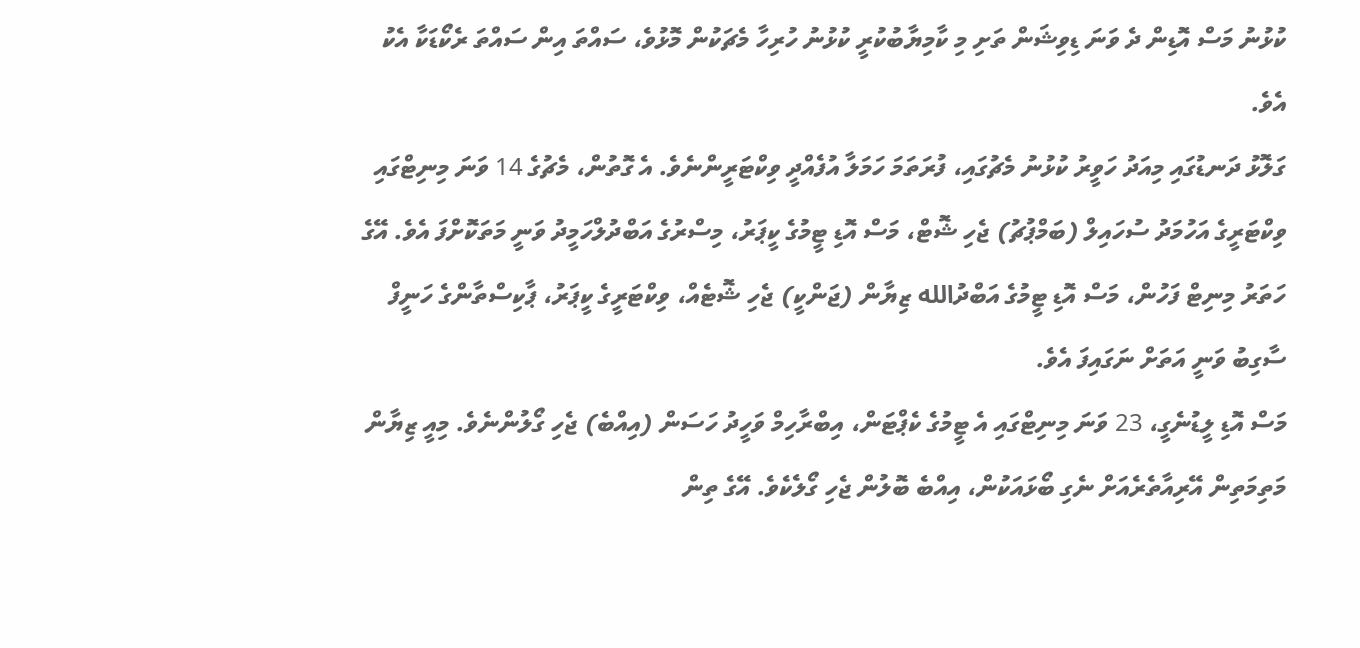ކުޅުނު މަސް އޮޑިން ދެ ވަނަ ޑިވިޝަން ތަށި މި ކާމިޔާބުކުރީ ކުޅުނު ހުރިހާ މެޗަކުން މޮޅުވެ، ސައްތަ އިން ސައްތަ ރެކޯޑަކާ އެކު އެވެ.
ގަލޮޅު ދަނޑުގައި މިއަދު ހަވީރު ކުޅުނު މެޗުގައި، ފުރަތަމަ ހަމަލާ އުފެއްދީ ވިކްޓަރީންނެވެ. އެ ގޮތުން، މެޗުގެ 14 ވަނަ މިނިޓްގައި ވިކްޓަރީގެ އަހުމަދު ސުހައިލް (ބަމްޕުޗު) ޖެހި ޝޮޓް، މަސް އޮޑި ޓީމުގެ ކީޕަރު، މިސްރުގެ އަބްދުލްހަމީދު ވަނީ މަތަކޮށްފަ އެވެ. އޭގެ ހަތަރު މިނިޓް ފަހުން، މަސް އޮޑި ޓީމުގެ އަބްދުالله ޒިޔާން (ޖަންކީ) ޖެހި ޝޮޓެއް، ވިކްޓަރީގެ ކީޕަރު، ޕާކިސްތާންގެ ހަނީފް ސާގިބު ވަނީ އަތަށް ނަގައިފަ އެވެ.
މަސް އޮޑި ލީޑުނެގީ، 23 ވަނަ މިނިޓްގައި އެ ޓީމުގެ ކެޕްޓަން، އިބްރާހިމް ވަހީދު ހަސަން (އިއްބެ) ޖެހި ގޯލުންނެވެ. މިއީ ޒިޔާން މަތިމަތިން އޭރިއާތެރެއަށް ނެގި ބޯޅައަކުން، އިއްބެ ބޮލުން ޖެހި ގޯލެކެވެ. އޭގެ ތިން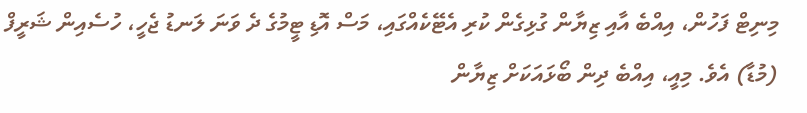މިނިޓް ފަހުން، އިއްބެ އާއި ޒިޔާން ގުޅިގެން ކުރި އެޓޭކެއްގައި، މަސް އޮޑި ޓީމުގެ ދެ ވަނަ ލަނޑު ޖެހީ، ހުސެއިން ޝަރީފް (މުޑާ) އެވެ. މިއީ، އިއްބެ ދިން ބޯޅައަކަށް ޒިޔާން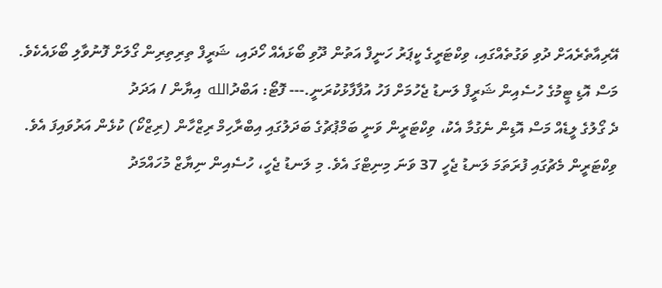އޭރިއާތެރެއަށް ދުވި ވަގުތެއްގައި، ވިކްޓަރީގެ ކީޕަރު ހަނީފް އަތުން ދޫވި ބޯޅައެއް ހޯދައި، ޝަރީފް ތިރިތިރިން ގޯލަށް ފޮނުވާލި ބޯޅައެކެވެ.
މަސް އޮޑި ޓީމުގެ ހުސެއިން ޝަރީފް ލަނޑު ޖެހުމަށް ފަހު އުފާފާޅުކުރަނީ.--- ފޮޓޯ: އަބްދުالله އިޔާން / އަދަދު
ދެ ގޯލުގެ ލީޑެއް މަސް އޮޑިން ނެގުމާ އެކު، ވިކްޓަރީން ވަނީ ބަމްޕުޗުގެ ބަދަލުގައި އިބްރާހިމް ރިޒްހާން (ރިޒްކޯ) ކުޅެން އަރުވައިފަ އެވެ.
ވިކްޓަރީން މެޗުގައި ފުރަތަމަ ލަނޑު ޖެހީ 37 ވަނަ މިނިޓްގަ އެވެ. މި ލަނޑު ޖެހީ، ހުސެއިން ނިޔާޒް މުހައްމަދު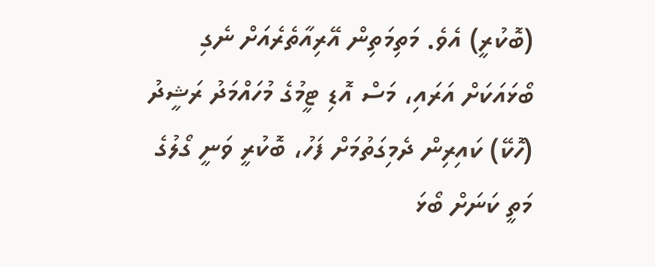(ބޮކުރީ) އެވެ. މަތިމަތިން އޭރިއާތެރެއަށް ނެގި ބޯޅައަކަށް އަރައި، މަސް އޮޑި ޓީމުގެ މުހައްމަދު ރަޝީދު (ހޮކޭ) ކައިރިން ދެމިގަތުމަށް ފަހު، ބޮކުރީ ވަނީ ގޯލުގެ މަތީ ކަނަށް ބޯޅަ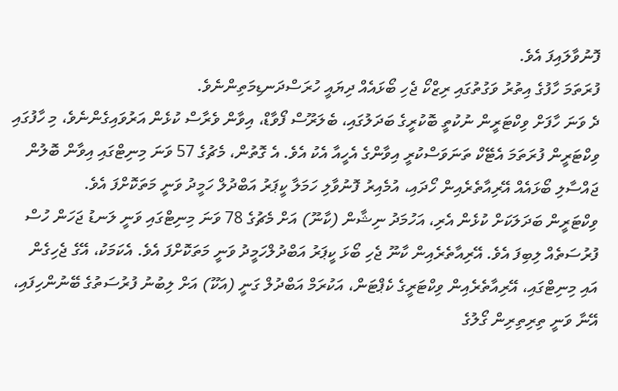ފޮނުވާލައިފަ އެވެ.
ފުރަތަމަ ހާފުގެ އިތުރު ވަގުތުގައި ރިޒްކޯ ޖެހި ބޯޅައެއް ދިޔައީ ހުރަސްދަނޑިމަތިންނެވެ.
ދެ ވަނަ ހާފަށް ވިކްޓަރީން ނުކުތީ ބޮކުރީގެ ބަދަލުގައި، ބެލަރޫސް ފޯވާޑް، އިވާން ވެރާސް ކުޅެން އަރުވައިގެންނެވެ، މި ހާފުގައި ވިކްޓަރީން ފުރަތަމަ އެޓޭކް ތަނަވަސްކުރީ އިވާންގެ އެހީއާ އެކު އެވެ. އެ ގޮތުން، މެޗުގެ 57 ވަނަ މިނިޓްގައި އިވާން ބޮލުން ޖައްސާލި ބޯޅައެއް އޭރިއާތެރެއިން ހޯދައި، އުމެއިރު ފޮނުވާލި ހަމަލާ ކީޕަރު އަބްދުލް ހަމީދު ވަނީ މަތަކޮށްފަ އެވެ.
ވިކްޓަރީން ބަދަލަކަށް ކުޅެން އެރި، އަހުމަދު ނިޝާން (ކާނޫ) އަށް މެޗުގެ 78 ވަނަ މިނިޓްގައި ވަނީ ލަނޑު ޖަހަން ހުސް ފުރުސަތެއް ލިބިފަ އެވެ. އޭރިއާތެރެއިން ކާނޫ ޖެހި ބޯޅަ ކީޕަރު އަބްދުލްހަމީދު ވަނީ މަތަކޮށްފަ އެވެ. އެކަމަކު، އޭގެ ޖެހިގެން އައި މިނިޓްގައި، އޭރިއާތެރެއިން ވިކްޓަރީގެ ކެޕްޓަން، އަކުރަމް އަބްދުލް ގަނީ (އަކޫ) އަށް ލިބުނު ފުރުސަތުގެ ބޭނުންހިފައި، އޭނާ ވަނީ ތިރިތިރިން ގޯލުގެ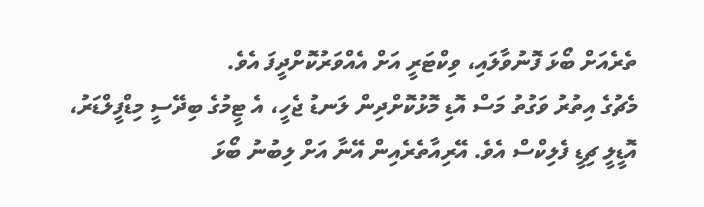ތެރެއަށް ބޯޅަ ފޮނުވާލައި، ވިކްޓަރީ އަށް އެއްވަރުކޮށްދީފަ އެވެ.
މެޗުގެ އިތުރު ވަގުތު މަސް އޮޑި މޮޅުކޮށްދިން ލަނޑު ޖެހީ، އެ ޓީމުގެ ބިދޭސީ މިޑްފީލްޑަރު، އޮޑީލީ ޗިޑީ ފެލިކްސް އެވެ. އޭރިއާތެރެއިން އޭނާ އަށް ލިބުނު ބޯޅަ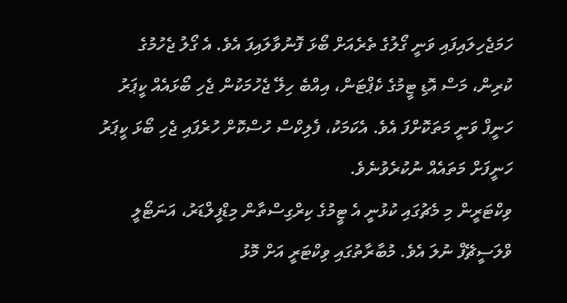ހަމަޖެހިލައިފައި ވަނީ ގޯލުގެ ތެރެއަށް ބޯޅަ ފޮނުވާލައިފަ އެވެ. އެ ގޯލު ޖެހުމުގެ ކުރިން، މަސް އޮޑި ޓީމުގެ ކެޕްޓަން، އިއްބެ ހިލޭ ޖެހުމަކުން ޖެހި ބޯޅައެއް ކީޕަރު ހަނީފް ވަނީ މަތަކޮށްފަ އެވެ. އެކަމަކު، ފެލިކްސް ހުސްކޮށް ހުރެފައި ޖެހި ބޯޅަ ކީޕަރު ހަނީފަށް މަތައެއް ނުކުރެވުނެވެ.
ވިކްޓަރީން މި މެޗުގައި ކުޅުނީ އެ ޓީމުގެ ކިރްގިސްތާން މިޑްފީލްޑަރު، އަނަޓޯލީ ވްލަސީޗޭފް ނުލަ އެވެ. މުބާރާތުގައި ވިކްޓަރީ އަށް މޮޅު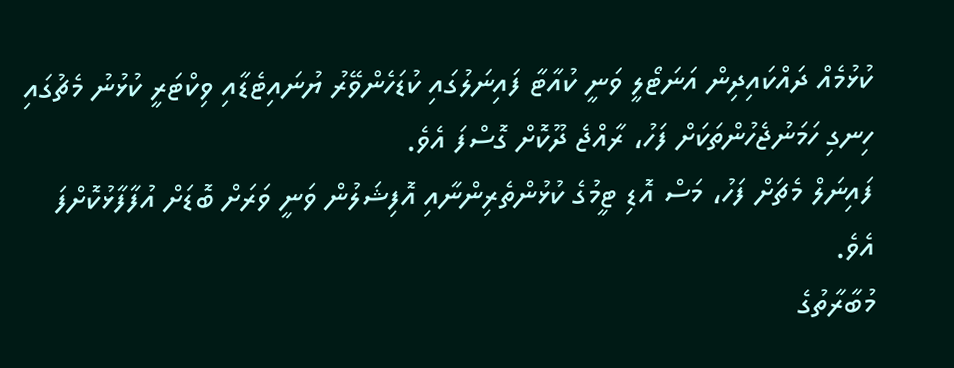ކުޅުމެއް ދައްކައިދިން އަނަޓޯލީ ވަނީ ކުއާޓާ ފައިނަލުގައި ކުޑަހެންވޭރު ޔުނައިޓެޑާއި ވިކްޓަރީ ކުޅުނު މެޗުގައި ހިނގި ހަމަނުޖެހުންތަކަށް ފަހު، ރާއްޖެ ދޫކޮށް ގޮސްފަ އެވެ.
ފައިނަލް މެޗަށް ފަހު، މަސް އޮޑި ޓީމުގެ ކުޅުންތެރިންނާއި އޮފިޝަލުން ވަނީ ވަރަށް ބޮޑަށް އުފާފާޅުކޮށްފަ އެވެ.
މުބާރާތުގެ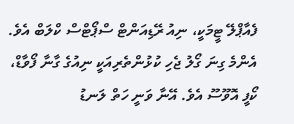ފެއާޕްލޭ ޓީމަކީ، ނިއު ރޭޑިއަންޓް ސްޕޯޓްސް ކްލަބް އެވެ. އެންމެ ގިނަ ގޯލު ޖެހި ކުޅުންތެރިއަކީ ނިއުގެ ގާނާ ފޯވާޑް، ކޯފީ އޮވޫސޫ އެވެ. އޭނާ ވަނީ ހަތް ލަނޑު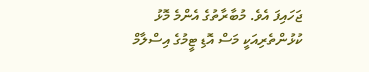ޖަހައިފަ އެވެ. މުބާރާތުގެ އެންމެ މޮޅު ކުޅުންތެރިއަކީ މަސް އޮޑި ޓީމުގެ އިސްލާމް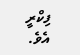ފިކްރީ އެވެ.